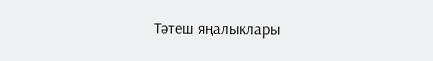Тәтеш яңалыклары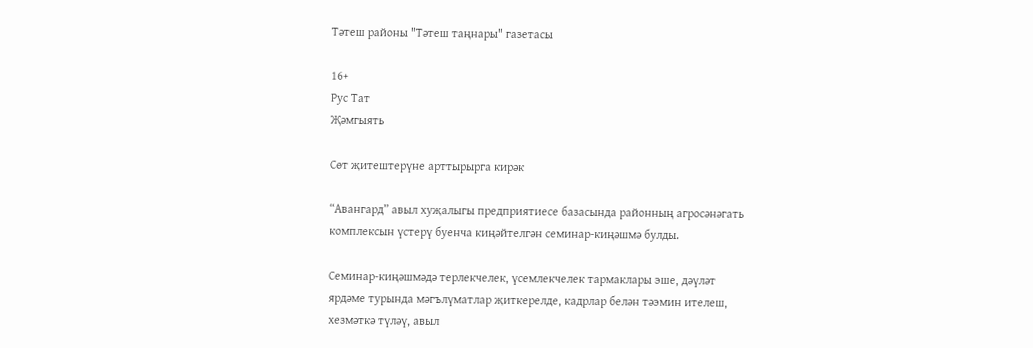Тәтеш районы "Тәтеш таңнары" газетасы

16+
Рус Тат
Җәмгыять

Сөт җитештерүне арттырырга кирәк

“Авангард” авыл хуҗалыгы предприятиесе базасында районның агросәнәгать комплексын үстерү буенча киңәйтелгән семинар-киңәшмә булды.

Семинар-киңәшмәдә терлекчелек, үсемлекчелек тармаклары эше, дәүләт ярдәме турында мәгълүматлар җиткерелде, кадрлар белән тәэмин ителеш, хезмәткә түләү, авыл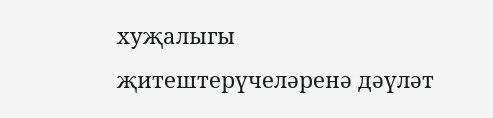хуҗалыгы җитештерүчеләренә дәүләт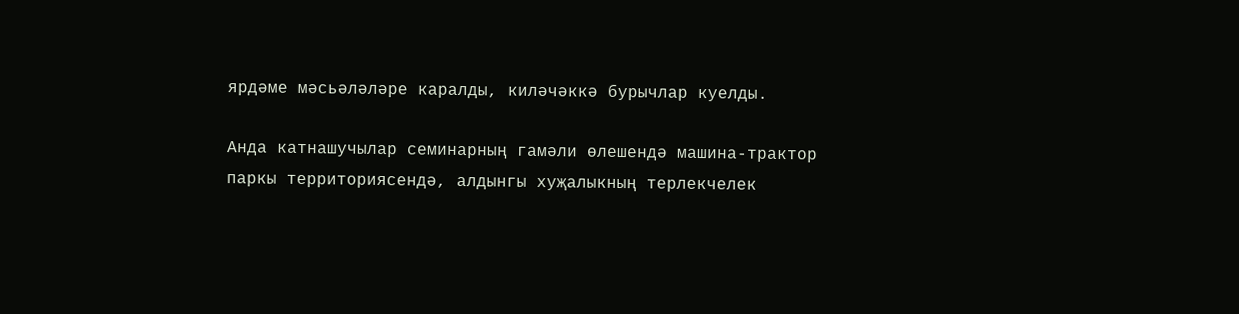ярдәме мәсьәләләре каралды, киләчәккә бурычлар куелды.

Анда катнашучылар семинарның гамәли өлешендә машина-трактор паркы территориясендә, алдынгы хуҗалыкның терлекчелек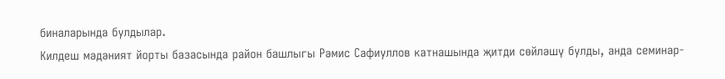биналарында булдылар.
Килдеш мәдәният йорты базасында район башлыгы Рәмис Сафиуллов катнашында җитди сөйләшү булды, анда семинар-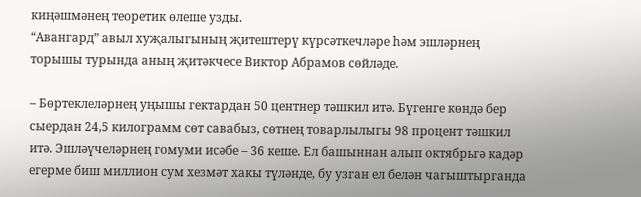киңәшмәнең теоретик өлеше узды.
“Авангард” авыл хуҗалыгының җитештерү күрсәткечләре һәм эшләрнең торышы турында аның җитәкчесе Виктор Абрамов сөйләде.

– Бөртеклеләрнең уңышы гектардан 50 центнер тәшкил итә. Бүгенге көндә бер сыердан 24,5 килограмм сөт савабыз, сөтнең товарлылыгы 98 процент тәшкил итә. Эшләүчеләрнең гомуми исәбе – 36 кеше. Ел башыннан алып октябрьгә кадәр егерме биш миллион сум хезмәт хакы түләнде, бу узган ел белән чагыштырганда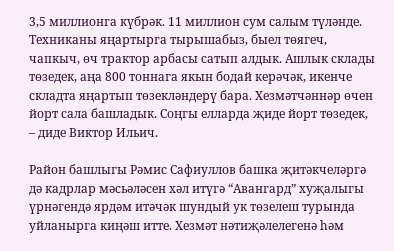3,5 миллионга күбрәк. 11 миллион сум салым түләнде. Техниканы яңартырга тырышабыз, быел төягеч, чапкыч, өч трактор арбасы сатып алдык. Ашлык склады төзедек, аңа 800 тоннага якын бодай керәчәк, икенче складта яңартып төзекләндерү бара. Хезмәтчәннәр өчен йорт сала башладык. Соңгы елларда җиде йорт төзедек, – диде Виктор Ильич.

Район башлыгы Рәмис Сафиуллов башка җитәкчеләргә дә кадрлар мәсьәләсен хәл итүгә “Авангард” хуҗалыгы үрнәгендә ярдәм итәчәк шундый ук төзелеш турында уйланырга киңәш итте. Хезмәт нәтиҗәлелегенә һәм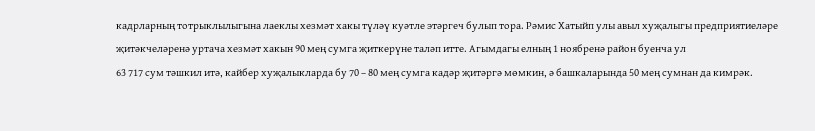кадрларның тотрыклылыгына лаеклы хезмәт хакы түләү куәтле этәргеч булып тора. Рәмис Хатыйп улы авыл хуҗалыгы предприятиеләре җитәкчеләренә уртача хезмәт хакын 90 мең сумга җиткерүне таләп итте. Агымдагы елның 1 ноябренә район буенча ул
63 717 сум тәшкил итә, кайбер хуҗалыкларда бу 70 – 80 мең сумга кадәр җитәргә мөмкин, ә башкаларында 50 мең сумнан да кимрәк.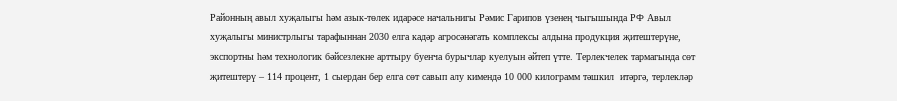Районның авыл хуҗалыгы һәм азык-төлек идарәсе начальнигы Рәмис Гарипов үзенең чыгышында РФ Авыл хуҗалыгы министрлыгы тарафыннан 2030 елга кадәр агросәнәгать комплексы алдына продукция җитештерүне, экспортны һәм технологик бәйсезлекне арттыру буенча бурычлар куелуын әйтеп үтте. Терлекчелек тармагында сөт җитештерү – 114 процент, 1 сыердан бер елга сөт савып алу кимендә 10 000 килограмм тәшкил  итәргә, терлекләр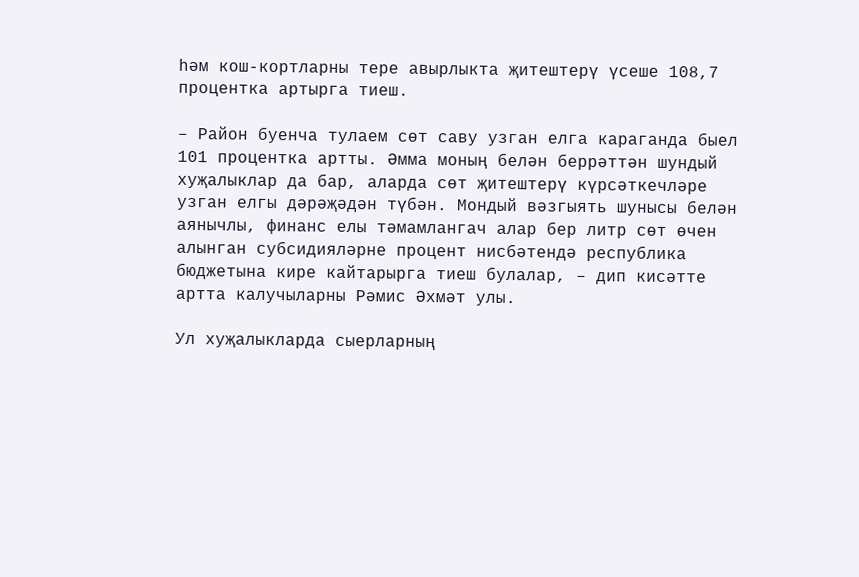һәм кош-кортларны тере авырлыкта җитештерү үсеше 108,7 процентка артырга тиеш.

– Район буенча тулаем сөт саву узган елга караганда быел 101 процентка артты. Әмма моның белән беррәттән шундый хуҗалыклар да бар, аларда сөт җитештерү күрсәткечләре узган елгы дәрәҗәдән түбән. Мондый вәзгыять шунысы белән аянычлы, финанс елы тәмамлангач алар бер литр сөт өчен алынган субсидияләрне процент нисбәтендә республика бюджетына кире кайтарырга тиеш булалар, – дип кисәтте артта калучыларны Рәмис Әхмәт улы.

Ул хуҗалыкларда сыерларның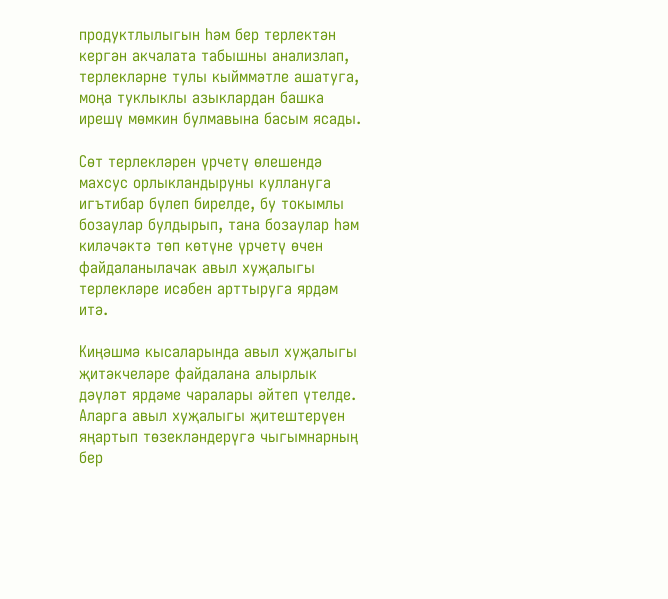продуктлылыгын һәм бер терлектән кергән акчалата табышны анализлап, терлекләрне тулы кыйммәтле ашатуга, моңа туклыклы азыклардан башка ирешү мөмкин булмавына басым ясады.

Сөт терлекләрен үрчетү өлешендә махсус орлыкландыруны куллануга игътибар бүлеп бирелде, бу токымлы бозаулар булдырып, тана бозаулар һәм киләчәктә төп көтүне үрчетү өчен файдаланылачак авыл хуҗалыгы терлекләре исәбен арттыруга ярдәм итә.

Киңәшмә кысаларында авыл хуҗалыгы җитәкчеләре файдалана алырлык дәүләт ярдәме чаралары әйтеп үтелде. Аларга авыл хуҗалыгы җитештерүен яңартып төзекләндерүгә чыгымнарның бер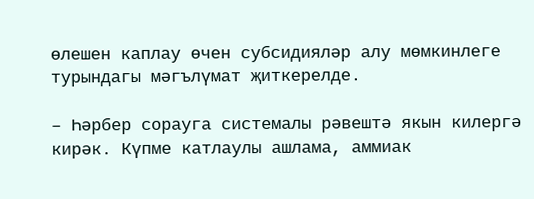өлешен каплау өчен субсидияләр алу мөмкинлеге турындагы мәгълүмат җиткерелде.

– Һәрбер сорауга системалы рәвештә якын килергә кирәк. Күпме катлаулы ашлама, аммиак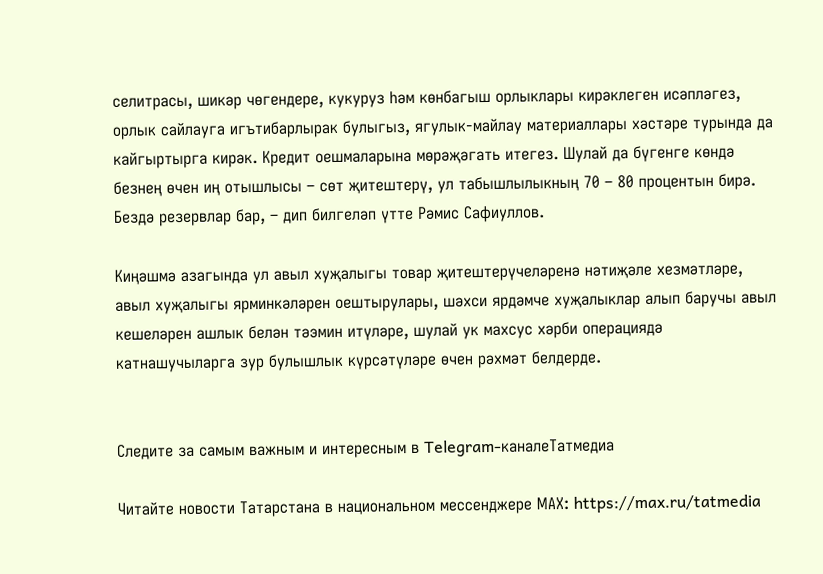селитрасы, шикәр чөгендере, кукуруз һәм көнбагыш орлыклары кирәклеген исәпләгез, орлык сайлауга игътибарлырак булыгыз, ягулык-майлау материаллары хәстәре турында да кайгыртырга кирәк. Кредит оешмаларына мөрәҗәгать итегез. Шулай да бүгенге көндә безнең өчен иң отышлысы – сөт җитештерү, ул табышлылыкның 70 – 80 процентын бирә. Бездә резервлар бар, – дип билгеләп үтте Рәмис Сафиуллов.

Киңәшмә азагында ул авыл хуҗалыгы товар җитештерүчеләренә нәтиҗәле хезмәтләре, авыл хуҗалыгы ярминкәләрен оештырулары, шәхси ярдәмче хуҗалыклар алып баручы авыл кешеләрен ашлык белән тәэмин итүләре, шулай ук махсус хәрби операциядә катнашучыларга зур булышлык күрсәтүләре өчен рәхмәт белдерде.


Следите за самым важным и интересным в Telegram-каналеТатмедиа

Читайте новости Татарстана в национальном мессенджере MАХ: https://max.ru/tatmedia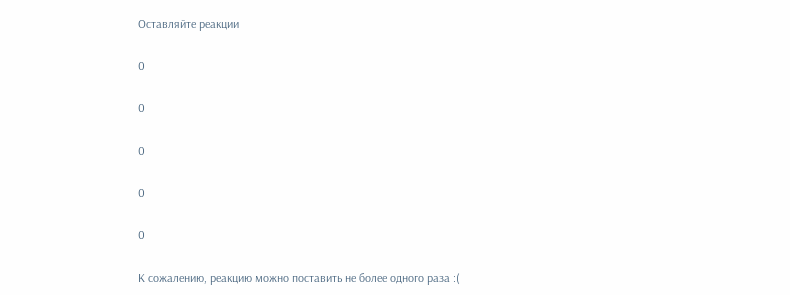Оставляйте реакции

0

0

0

0

0

К сожалению, реакцию можно поставить не более одного раза :(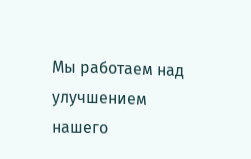Мы работаем над улучшением нашего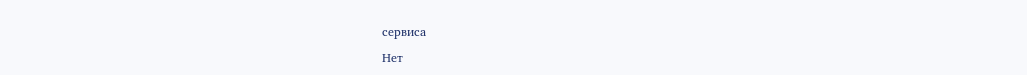сервиса

Нет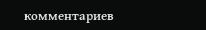комментариев